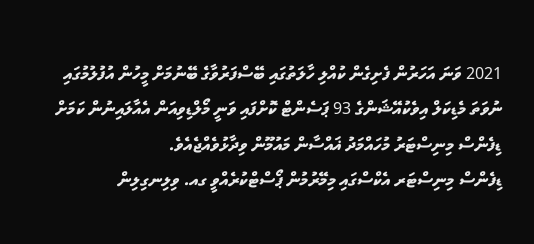2021 ވަނަ އަހަރުން ފެށިގެން ކުއްލި ހާލަތުގައި ބޭސްފަރުވާގެ ބޭނުމަށް މީހުން އުފުލުމުގައި ނުވަތަ މެޑިކަލް އިވެކުއޭޝަންގެ 93 ޕަސެންޓް ކޮށްފައި ވަނީ މޯލްޑިވިއަން އެއާލައިނުން ކަމަށް ޑިފެންސް މިނިސްޓަރު މުހައްމަދު ޣައްސާން މައުމޫން ވިދާޅުވެއްޖެއެވެ.
ޑިފެންސް މިނިސްޓަރ އެކްސްގައި މިމޭރުމުން ޕޯސްޓްކުރެއްވީ ގއ. ވިލިނގިލިން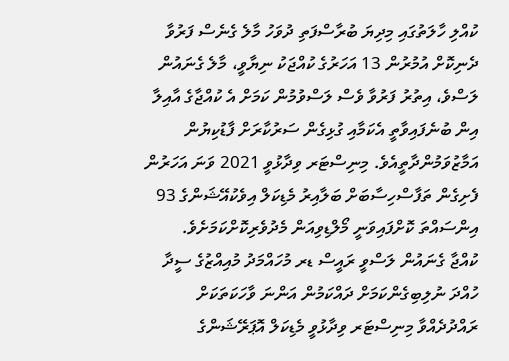ކުއްލި ހާލަތުގައި މިދިޔަ ބުރާސްފަތި ދުވަހު މާލެ ގެނެސް ފަރުވާ ދެނިކޮށް އުމުރުން 13 އަހަރުގެ ކުއްޖަކު ނިޔާވީ، މާލެ ގެނައުން ލަސްވެ، އިތުރު ފަރުވާ ވެސް ލަސްވުމުން ކަމަށް އެ ކުއްޖާގެ އާއިލާ އިން ބުނެފައިވާތީ އެކަމާއި ގުޅިގެން ސަރުކާރަށް ފާޑުކިޔުން އަމާޒުވަމުންދާތީއެވެ. މިނިސްޓަރ ވިދާޅުވީ 2021 ވަނަ އަހަރުން ފެށިގެން ތަފާސްހިސާބަށް ބަލާއިރު މެޑިކަލް އިވެކުއޭޝަންގެ 93 އިންސައްތަ ކޮށްފައިވަނީ މޯލްޑިވިއަން މެދުވެރިކޮށްކަމަށެވެ.
ކުއްޖާ ގެނައުން ލަސްވީ ރައީސް ޑރ މުހައްމަދު މުއިއްޒުގެ ސީދާ ހުއްދަ ނުލިބިގެންކަމަށް ދައްކަމުން އަންނަ ވާހަކަތަކަށް ރައްދުދެއްވާ މިނިސްޓަރ ވިދާޅުވީ މެޑިކަލް އޮޕަރޭޝަންގެ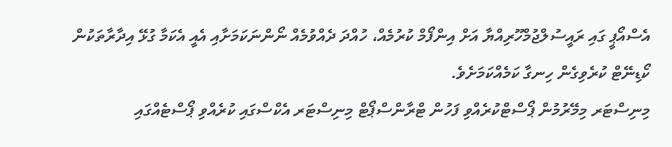އެސްއޯޕީ ގައި ރައީސުލްޖުމްހޫރިއްޔާ އަށް އިންފޯމް ކުރުމެއް، ހުއްދަ ދެއްވުމެއް ނޯންނަކަމަށާއި އެއީ އެކަމާ ގުޅޭ އިދާރާތަކުން ކޯޑިނޭޓް ކުރެވިގެން ހިނގާ ކަމެއްކަމަށެވެ.
މިނިސްޓަރ މިމޭރުމުން ޕޯސްޓްކުރެއްވި ފަހުން ޓްރާންސްޕޯޓް މިނިސްޓަރ އެކްސްގައި ކުރެއްވި ޕޯސްޓެއްގައި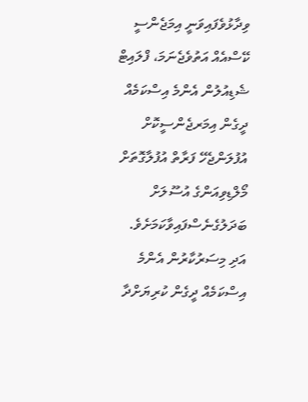ވިދާޅުވެފައިވަނީ އިމަޖެންސީ ކޭސްއެއް އަތުވެޖެނަމަ، ފްލައިޓް ޝެޑިއުލުން އެންމެ އިސްކަމެއް ދީގެން އިމަރޖެންސީކޮށް އުފުލަންޖެހޭ ފަރާތް އުފުލާގޮތަށް މޯލްޑިވިއަންގެ އުސޫލަށް ބަދަލުގެނެސްފައިވާކަމަށެވެ. އަދި މިސަރުކާރުން އެންމެ އިސްކަމެއް ދީގެން ކުރިޔަށްދާ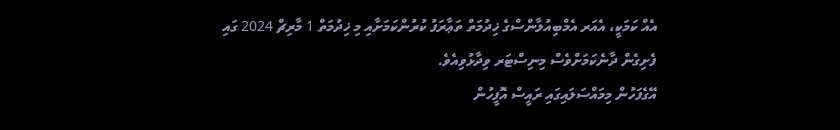އެއް ކަމަކީ، އެއަރ އެމްބިއުލާންސްގެ ޚިދުމަތް ތަޢާރަފު ކުރުންކަމަށާއި މި ޚިދުމަތް 1 މާރިޗް 2024 ގައި ފެށިގެން ދާނެކަމަށްވެސް މިނިސްޓަރ ވިދާޅުވިއެވެ.
އޭގެފަހުން މިމައްސަލައިގައި ރައީސް އޮފީހުން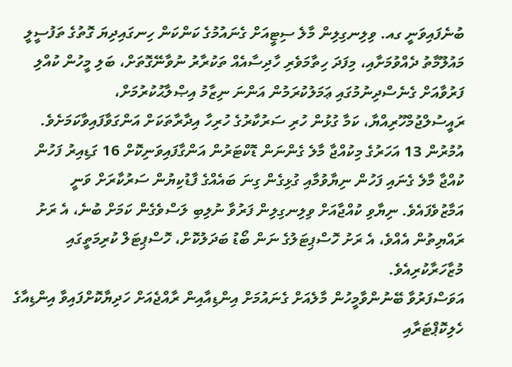ބުނެފައިވަނީ ގއ. ވިލިނގިލިން މާލެ ސިޓީއަށް ގެނައުމުގެ ކަންކަން ހިނގައިދިޔަ ގޮތުގެ ތަފުސީލީ މައުލޫމާތު ދެއްވުމަށާއި، މިފަދަ ހިތާމަވެރި ހާދިސާއެއް ތަކުރާރު ނުވާނޭގޮތަށް، ބަލި މީހުން ކުއްލި ފަރުވާއަށް ގެނެސްދިނުމުގައި ޢަމަލުކުރަމުން އަންނަ ނިޒާމު އިޞްލާޙުކުރުމަށް، ރައީސުލްޖުމްހޫރިއްޔާ، ކަމާ ގުޅުން ހުރި ސަރުކާރުގެ ހުރިހާ އިދާރާތަކަށް އަންގަވާފައިވާކަމަށެވެ.
އުމުރުން 13 އަހަރުގެ މިކުއްޖާ މާލެ ގެންނަން ޑޮކްޓަރުން އަންގާފައިވަނިކޮށް 16 ގަޑިއިރު ފަހުން ކުއްޖާ މާލެ ގެނައި ފަހުން ނިޔާވުމާއި ގުޅިގެން ގިނަ ބައެއްގެ ފާޑުކިޔުން ސަރުކާރަށް ވަނީ އަމާޒުވެފައެވެ. ނިޔާވި ކުއްޖާއަށް ވިލިނގިލިން ފަރުވާ ނުލިބި ލަސްވެގެން ކަމަށް ބުނެ، އެ ރަށު ރައްޔިތުން އެއްވެ، އެ ރަށު ހޮސްޕިޓަލުގެ ނަން ބޯޑު ބަދަލުކޮށް، ހޮސްޕިޓަލް ކުރިމަތީގައި މުޒާހަރާކުރިއެވެ.
އަވަސްފަރުވާ ބޭނުންވާމީހުން މާލެއަށް ގެނައުމަށް އިންޑިއާއިން ރާއްޖެއަށް ހަދިޔާކޮށްފައިވާ އިންޑިއާގެ ހެލިކޮޕްޓަރާއި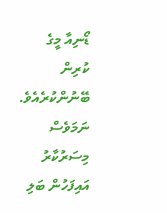ޑޯނިއާ މީގެ ކުރިން ބޭނުންކުރެއެވެ. ނަމަވެސް މިސަރުކާރު އައިފަހުން ބަލި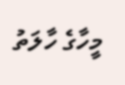މީހާގެ ހާލަތު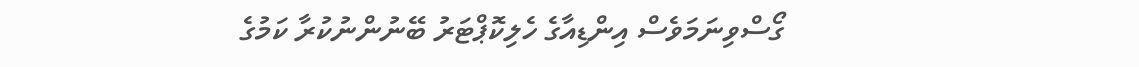ގޯސްވިނަމަވެސް އިންޑިއާގެ ހެލިކޮޕްޓަރު ބޭނުންނުކުރާ ކަމުގެ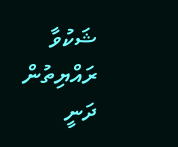ޝަކުވާ ރައްޔިތުން ދަނީ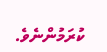ކުރަމުންނެވެ.